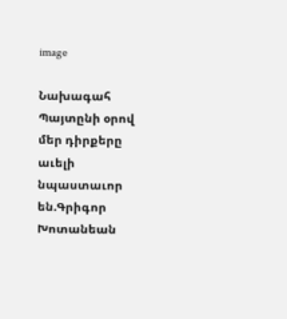image

Նախագահ Պայտընի օրով մեր դիրքերը աւելի նպաստաւոր են.Գրիգոր Խոտանեան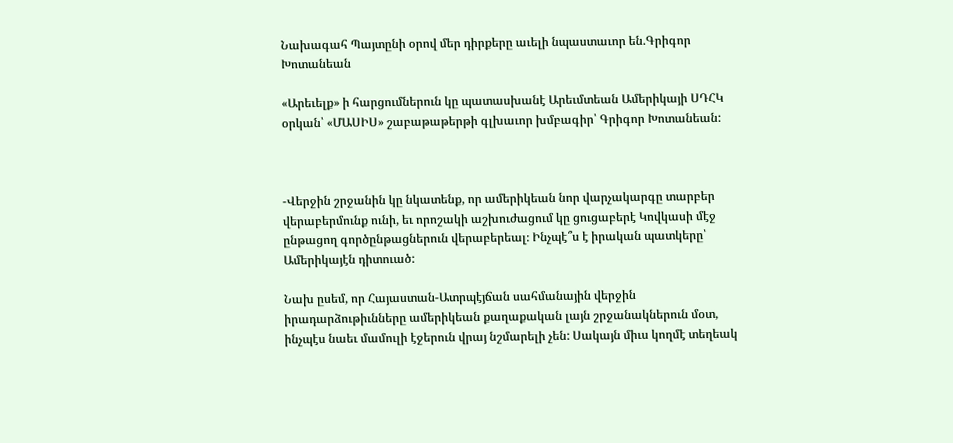Նախագահ Պայտընի օրով մեր դիրքերը աւելի նպաստաւոր են.Գրիգոր Խոտանեան

«Արեւելք» ի հարցումներուն կը պատասխանէ Արեւմտեան Ամերիկայի ՍԴՀԿ օրկան՝ «ՄԱՍԻՍ» շաբաթաթերթի գլխաւոր խմբագիր՝ Գրիգոր Խոտանեան:



-Վերջին շրջանին կը նկատենք, որ ամերիկեան նոր վարչակարգը տարբեր վերաբերմունք ունի, եւ որոշակի աշխուժացում կը ցուցաբերէ Կովկասի մէջ ընթացող գործընթացներուն վերաբերեալ։ Ինչպէ՞ս է իրական պատկերը՝ Ամերիկայէն դիտուած:

Նախ ըսեմ, որ Հայաստան-Ատրպէյճան սահմանային վերջին իրադարձութիւնները ամերիկեան քաղաքական լայն շրջանակներուն մօտ, ինչպէս նաեւ մամուլի էջերուն վրայ նշմարելի չեն: Սակայն միւս կողմէ տեղեակ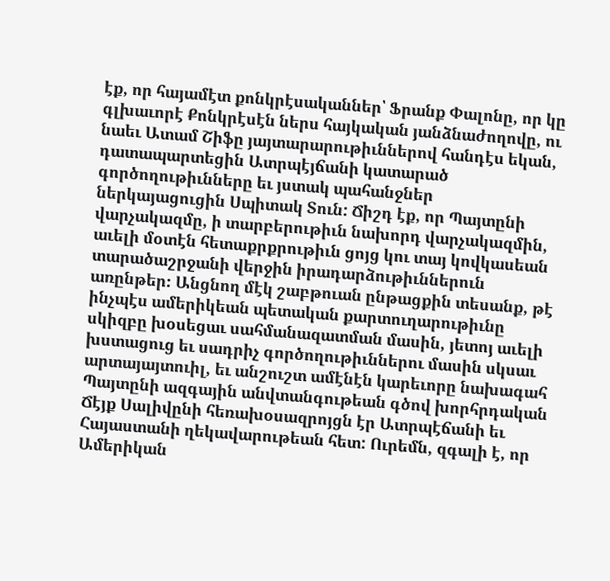էք, որ հայամէտ քոնկրէսականներ՝ Ֆրանք Փալոնը, որ կը գլխաւորէ Քոնկրէսէն ներս հայկական յանձնաժողովը, ու նաեւ Ատամ Շիֆը յայտարարութիւններով հանդէս եկան, դատապարտեցին Ատրպէյճանի կատարած գործողութիւնները եւ յստակ պահանջներ ներկայացուցին Սպիտակ Տուն: Ճիշդ էք, որ Պայտընի վարչակազմը, ի տարբերութիւն նախորդ վարչակազմին, աւելի մօտէն հետաքրքրութիւն ցոյց կու տայ կովկասեան տարածաշրջանի վերջին իրադարձութիւններուն առընթեր։ Անցնող մէկ շաբթուան ընթացքին տեսանք, թէ ինչպէս ամերիկեան պետական քարտուղարութիւնը սկիզբը խօսեցաւ սահմանազատման մասին, յետոյ աւելի խստացուց եւ սադրիչ գործողութիւններու մասին սկսաւ արտայայտուիլ, եւ անշուշտ ամէնէն կարեւորը նախագահ Պայտընի ազգային անվտանգութեան գծով խորհրդական Ճէյք Սալիվընի հեռախօսազրոյցն էր Ատրպէճանի եւ Հայաստանի ղեկավարութեան հետ: Ուրեմն, զգալի է, որ Ամերիկան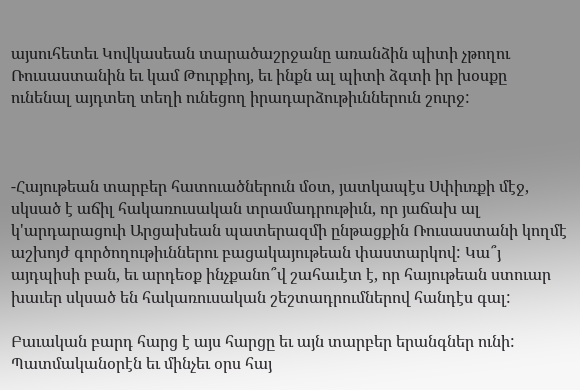այսուհետեւ Կովկասեան տարածաշրջանը առանձին պիտի չթողու Ռուսաստանին եւ կամ Թուրքիոյ, եւ ինքն ալ պիտի ձգտի իր խօսքը ունենալ այդտեղ տեղի ունեցող իրադարձութիւններուն շուրջ:



-Հայութեան տարբեր հատուածներուն մօտ, յատկապէս Սփիւռքի մէջ, սկսած է աճիլ հակառուսական տրամադրութիւն, որ յաճախ ալ կ'արդարացուի Արցախեան պատերազմի ընթացքին Ռուսաստանի կողմէ աշխոյժ գործողութիւններու բացակայութեան փաստարկով: Կա՞յ այդպիսի բան, եւ արդեօք ինչքանո՞վ շահաւէտ է, որ հայութեան ստուար խաւեր սկսած են հակառուսական շեշտադրումներով հանդէս գալ:

Բաւական բարդ հարց է այս հարցը եւ այն տարբեր երանգներ ունի: Պատմականօրէն եւ մինչեւ օրս հայ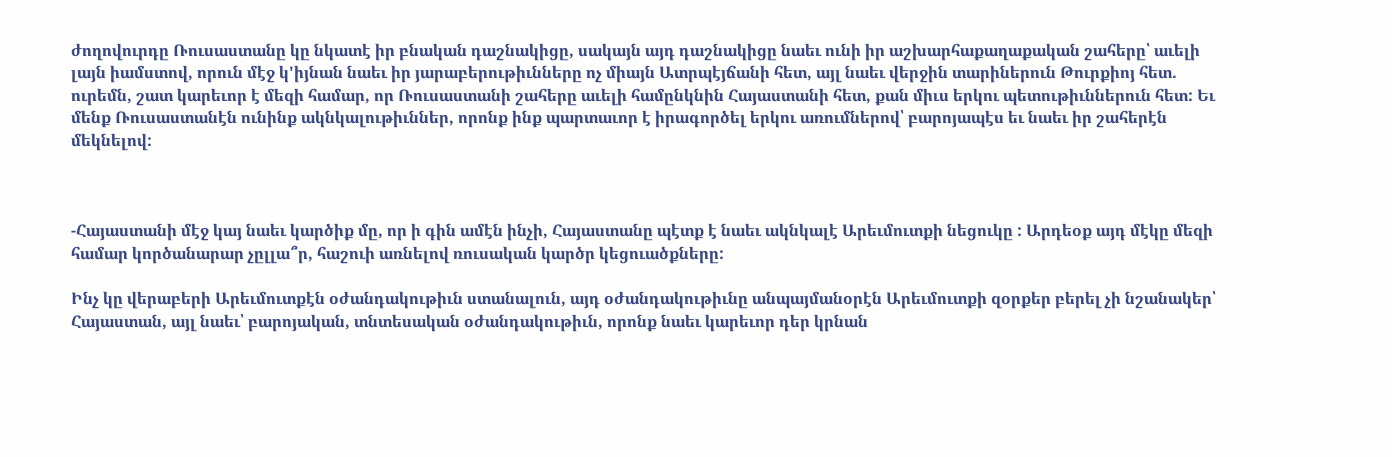ժողովուրդը Ռուսաստանը կը նկատէ իր բնական դաշնակիցը, սակայն այդ դաշնակիցը նաեւ ունի իր աշխարհաքաղաքական շահերը՝ աւելի լայն իամստով, որուն մէջ կ'իյնան նաեւ իր յարաբերութիւնները ոչ միայն Ատրպէյճանի հետ, այլ նաեւ վերջին տարիներուն Թուրքիոյ հետ. ուրեմն, շատ կարեւոր է մեզի համար, որ Ռուսաստանի շահերը աւելի համընկնին Հայաստանի հետ, քան միւս երկու պետութիւններուն հետ: Եւ մենք Ռուսաստանէն ունինք ակնկալութիւններ, որոնք ինք պարտաւոր է իրագործել երկու առումներով՝ բարոյապէս եւ նաեւ իր շահերէն մեկնելով:



-Հայաստանի մէջ կայ նաեւ կարծիք մը, որ ի գին ամէն ինչի, Հայաստանը պէտք է նաեւ ակնկալէ Արեւմուտքի նեցուկը : Արդեօք այդ մէկը մեզի համար կործանարար չըլլա՞ր, հաշուի առնելով ռուսական կարծր կեցուածքները:

Ինչ կը վերաբերի Արեւմուտքէն օժանդակութիւն ստանալուն, այդ օժանդակութիւնը անպայմանօրէն Արեւմուտքի զօրքեր բերել չի նշանակեր՝ Հայաստան, այլ նաեւ՝ բարոյական, տնտեսական օժանդակութիւն, որոնք նաեւ կարեւոր դեր կրնան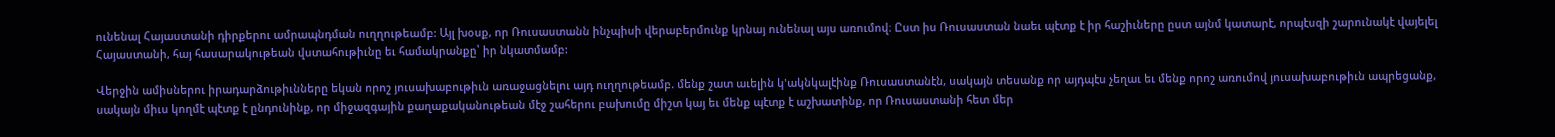ունենալ Հայաստանի դիրքերու ամրապնդման ուղղութեամբ: Այլ խօսք, որ Ռուսաստանն ինչպիսի վերաբերմունք կրնայ ունենալ այս առումով։ Ըստ իս Ռուսաստան նաեւ պէտք է իր հաշիւները ըստ այնմ կատարէ, որպէսզի շարունակէ վայելել Հայաստանի, հայ հասարակութեան վստահութիւնը եւ համակրանքը՝ իր նկատմամբ:

Վերջին ամիսներու իրադարձութիւնները եկան որոշ յուսախաբութիւն առաջացնելու այդ ուղղութեամբ. մենք շատ աւելին կ'ակնկալէինք Ռուսաստանէն, սակայն տեսանք որ այդպէս չեղաւ եւ մենք որոշ առումով յուսախաբութիւն ապրեցանք, սակայն միւս կողմէ պէտք է ընդունինք, որ միջազգային քաղաքականութեան մէջ շահերու բախումը միշտ կայ եւ մենք պէտք է աշխատինք, որ Ռուսաստանի հետ մեր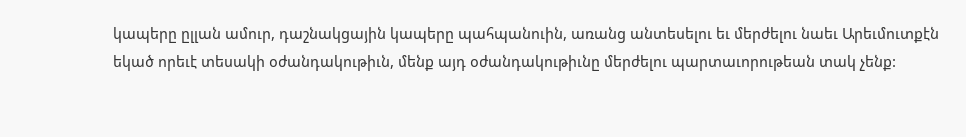կապերը ըլլան ամուր, դաշնակցային կապերը պահպանուին, առանց անտեսելու եւ մերժելու նաեւ Արեւմուտքէն եկած որեւէ տեսակի օժանդակութիւն, մենք այդ օժանդակութիւնը մերժելու պարտաւորութեան տակ չենք: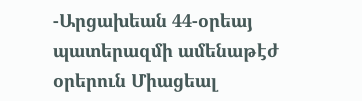-Արցախեան 44-օրեայ պատերազմի ամենաթէժ օրերուն Միացեալ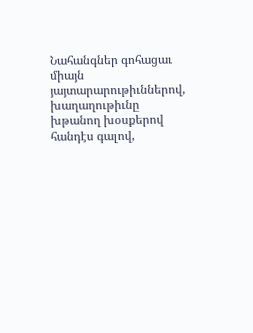Նահանգներ գոհացաւ միայն յայտարարութիւններով, խաղաղութիւնը խթանող խօսքերով հանդէս գալով,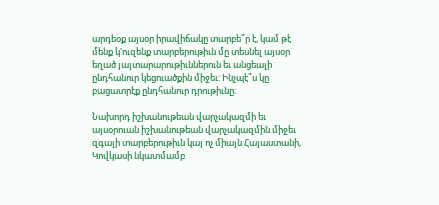արդեօք այսօր իրավիճակը տարբե՞ր է, կամ թէ մենք կ'ուզենք տարբերութիւն մը տեսնել այսօր եղած յայտարարութիւններուն եւ անցեալի ընդհանուր կեցուածքին միջեւ: Ինչպէ՞ս կը բացատրէք ընդհանուր դրութիւնը։

Նախորդ իշխանութեան վարչակազմի եւ այսօրուան իշխանութեան վարչակազմին միջեւ զգալի տարբերութիւն կայ ոչ միայն Հայաստանի, Կովկասի նկատմամբ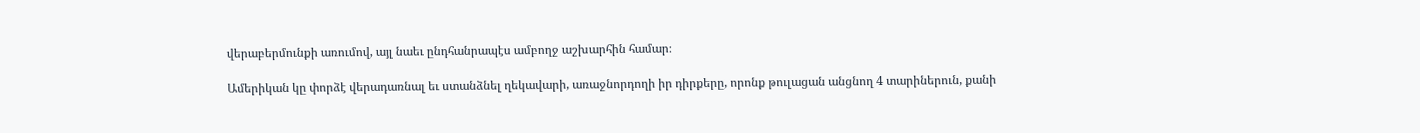վերաբերմունքի առումով, այլ նաեւ ընդհանրապէս ամբողջ աշխարհին համար։

Ամերիկան կը փորձէ վերադառնալ եւ ստանձնել ղեկավարի, առաջնորդողի իր դիրքերը, որոնք թուլացան անցնող 4 տարիներուն, քանի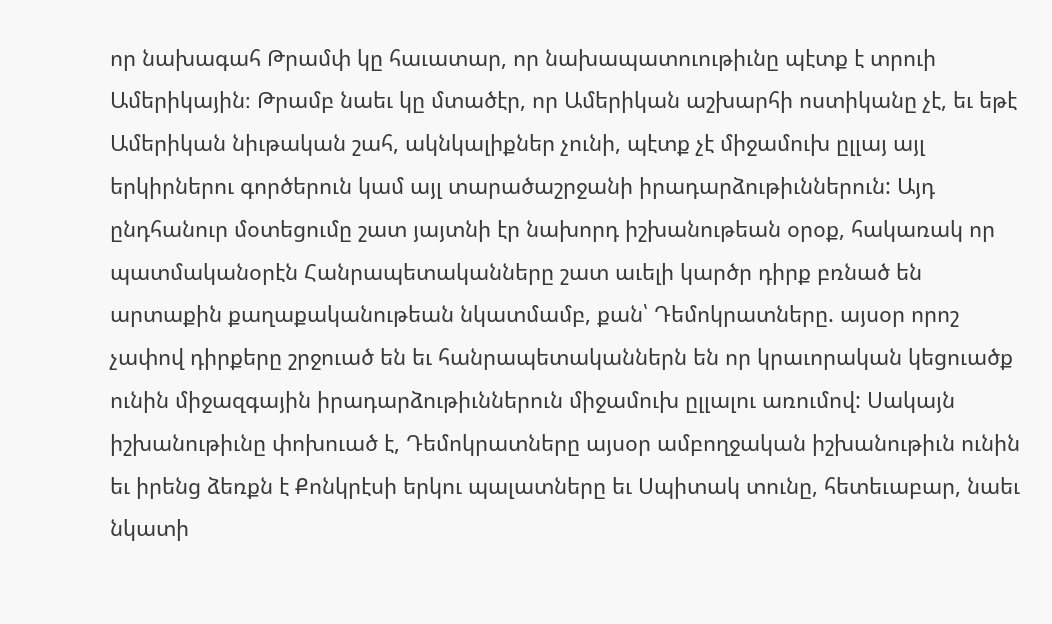որ նախագահ Թրամփ կը հաւատար, որ նախապատուութիւնը պէտք է տրուի Ամերիկային։ Թրամբ նաեւ կը մտածէր, որ Ամերիկան աշխարհի ոստիկանը չէ, եւ եթէ Ամերիկան նիւթական շահ, ակնկալիքներ չունի, պէտք չէ միջամուխ ըլլայ այլ երկիրներու գործերուն կամ այլ տարածաշրջանի իրադարձութիւններուն: Այդ ընդհանուր մօտեցումը շատ յայտնի էր նախորդ իշխանութեան օրօք, հակառակ որ պատմականօրէն Հանրապետականները շատ աւելի կարծր դիրք բռնած են արտաքին քաղաքականութեան նկատմամբ, քան՝ Դեմոկրատները. այսօր որոշ չափով դիրքերը շրջուած են եւ հանրապետականներն են որ կրաւորական կեցուածք ունին միջազգային իրադարձութիւններուն միջամուխ ըլլալու առումով: Սակայն իշխանութիւնը փոխուած է, Դեմոկրատները այսօր ամբողջական իշխանութիւն ունին եւ իրենց ձեռքն է Քոնկրէսի երկու պալատները եւ Սպիտակ տունը, հետեւաբար, նաեւ նկատի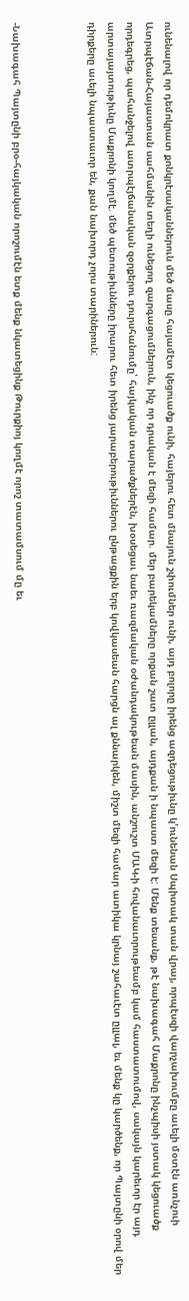ունենալով որ դեմոկրատ քոնկրէսականներուն մեծ մասը հայամէտ կեցուածք ունի, հայերու հետ մնայուն շփումներ ունի, այդ բոլորը իրենց ազդեցութիւնը կ'ունենան Սպիտակ տան վրայ, որպէսզի վարչախումբը աւելի մօտէն առնչուի Ատրպէճան-Հայաստան սահմանին տեղի ունեցող զարգացումներուն, ինչ որ դրական է մեզի համար. մեր բարեկամները որքան շատ ըլլան, այդքան ի նպաստ մեզի է: Մենք տեսանք, թէ նախագահ Մաքրոնը ինչպիսի յստակ կեցուածք որդեգրեց, պահանջելով ատրպէյճանական զօրքերու դուրսհանումը՝ հայկական տարածքներէն, խօսեցաւ նաեւ ռազմական օժանդակութեան մասին, անշուշտ ՄԱԿ-ի հովանաւորութեամբ կամ հաստատումով, սակայն կարեւոր էր այդ արտայայտութիւնը Մաքրոնի կողմէ. մեծ պետութիւնները իրարու հետ իրենց յարաբերութիւններու ընթացքին երբ կովկասեան հարցն ալ քննարկեն, միշտ մեզի համար ատիկա կրնայ շահաւէտ ըլլալ, եւ մենք կը կարծենք, որ Պայտընի օրով մեր դիրքերը աւելի նպաստաւոր են, քան նախորդ չորս տարիներուն:



-Նախագահ Պայտընի բրօ-հայկական որոշումէն ետք մենք նկատեցինք Թուրքիոյ կողմէ որոշ տատամսում մը եւ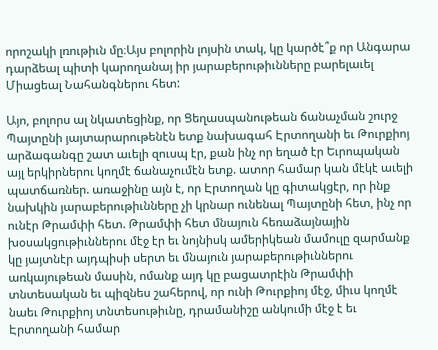որոշակի լռութիւն մը։Այս բոլորին լոյսին տակ, կը կարծէ՞ք որ Անգարա դարձեալ պիտի կարողանայ իր յարաբերութիւնները բարելաւել Միացեալ Նահանգներու հետ:

Այո, բոլորս ալ նկատեցինք, որ Ցեղասպանութեան ճանաչման շուրջ Պայտընի յայտարարութենէն ետք նախագահ Էրտողանի եւ Թուրքիոյ արձագանգը շատ աւելի զուսպ էր, քան ինչ որ եղած էր Եւրոպական այլ երկիրներու կողմէ ճանաչումէն ետք. ատոր համար կան մէկէ աւելի պատճառներ. առաջինը այն է, որ Էրտողան կը գիտակցէր, որ ինք նախկին յարաբերութիւնները չի կրնար ունենալ Պայտընի հետ, ինչ որ ունէր Թրամփի հետ. Թրամփի հետ մնայուն հեռաձայնային խօսակցութիւններու մէջ էր եւ նոյնիսկ ամերիկեան մամուլը զարմանք կը յայտնէր այդպիսի սերտ եւ մնայուն յարաբերութիւններու առկայութեան մասին, ոմանք այդ կը բացատրէին Թրամփի տնտեսական եւ պիզնես շահերով, որ ունի Թուրքիոյ մէջ, միւս կողմէ նաեւ Թուրքիոյ տնտեսութիւնը, դրամանիշը անկումի մէջ է եւ Էրտողանի համար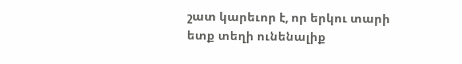շատ կարեւոր է, որ երկու տարի ետք տեղի ունենալիք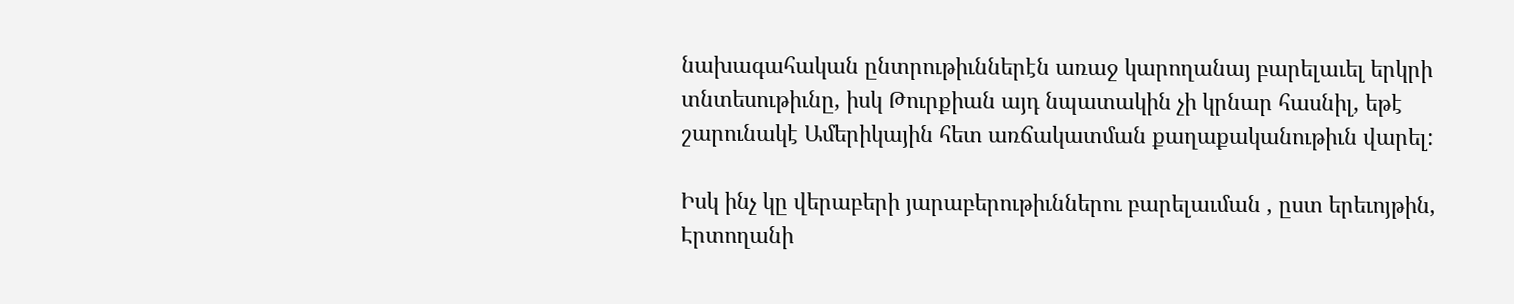նախագահական ընտրութիւններէն առաջ կարողանայ բարելաւել երկրի տնտեսութիւնը, իսկ Թուրքիան այդ նպատակին չի կրնար հասնիլ, եթէ շարունակէ Ամերիկային հետ առճակատման քաղաքականութիւն վարել:

Իսկ ինչ կը վերաբերի յարաբերութիւններու բարելաւման , ըստ երեւոյթին, Էրտողանի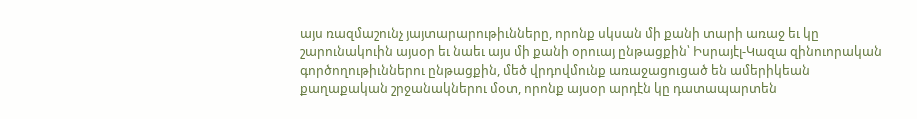այս ռազմաշունչ յայտարարութիւնները, որոնք սկսան մի քանի տարի առաջ եւ կը շարունակուին այսօր եւ նաեւ այս մի քանի օրուայ ընթացքին՝ Իսրայէլ-Կազա զինուորական գործողութիւններու ընթացքին, մեծ վրդովմունք առաջացուցած են ամերիկեան քաղաքական շրջանակներու մօտ, որոնք այսօր արդէն կը դատապարտեն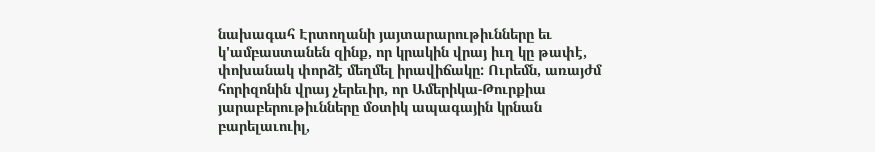նախագահ Էրտողանի յայտարարութիւնները եւ կ'ամբաստանեն զինք, որ կրակին վրայ իւղ կը թափէ, փոխանակ փորձէ մեղմել իրավիճակը: Ուրեմն, առայժմ հորիզոնին վրայ չերեւիր, որ Ամերիկա-Թուրքիա յարաբերութիւնները մօտիկ ապագային կրնան բարելաւուիլ,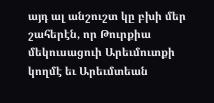այդ ալ անշուշտ կը բխի մեր շահերէն, որ Թուրքիա մեկուսացուի Արեւմուտքի կողմէ եւ Արեւմտեան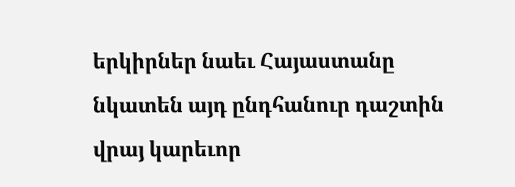երկիրներ նաեւ Հայաստանը նկատեն այդ ընդհանուր դաշտին վրայ կարեւոր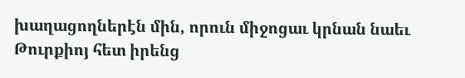խաղացողներէն մին, որուն միջոցաւ կրնան նաեւ Թուրքիոյ հետ իրենց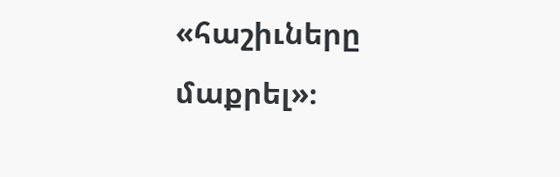«հաշիւները մաքրել»։